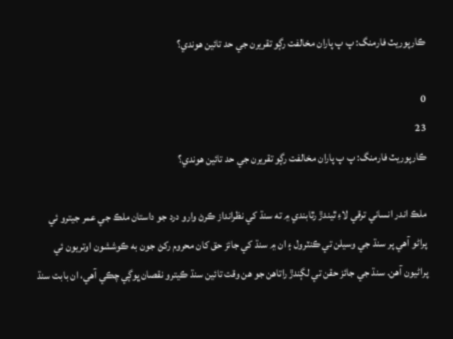ڪارپوريٽ فارمنگ: پ پ پاران مخالفت رڳو تقريرن جي حد تائين هوندي؟

0
23
ڪارپوريٽ فارمنگ: پ پ پاران مخالفت رڳو تقريرن جي حد تائين هوندي؟

ملڪ اندر انساني ترقي لاءِ ٿيندڙ رٿابندي ۾ ته سنڌ کي نظرانداز ڪرڻ وارو درد جو داستان ملڪ جي عمر جيترو ئي پراڻو آھي پر سنڌ جي وسيلن تي ڪنٽرول ۽ ان ۾ سنڌ کي جائز حق کان محروم رکڻ جون به ڪوششون اوتريون ئي پراڻيون آھن. سنڌ جي جائز حقن تي لڳندڙ راتاهن جو هن وقت تائين سنڌ ڪيترو نقصان ڀوڳي چڪي آھي، ان بابت سنڌ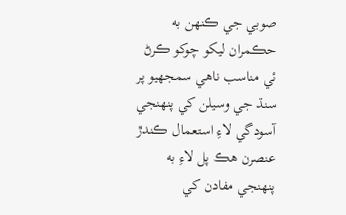صوبي جي ڪنهن به حڪمران ليکو چوکو ڪرڻ ئي مناسب ناهي سمجهيو پر سنڌ جي وسيلن کي پنهنجي آسودگي لاءِ استعمال ڪندڙ عنصرن هڪ پل لاءِ به پنهنجي مفادن کي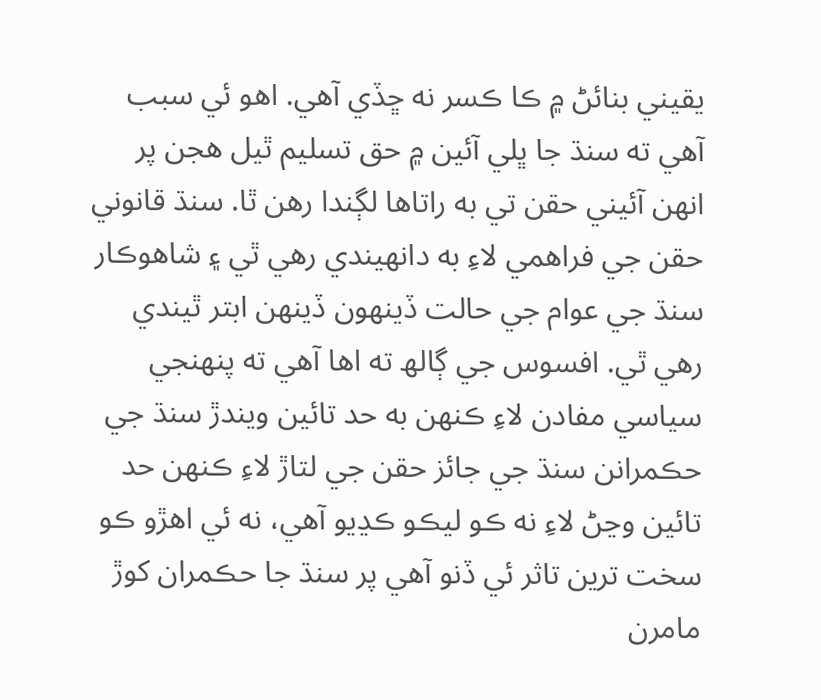يقيني بنائڻ ۾ ڪا ڪسر نه ڇڏي آھي. اهو ئي سبب آھي ته سنڌ جا ڀلي آئين ۾ حق تسليم ٿيل هجن پر انهن آئيني حقن تي به راتاها لڳندا رهن ٿا. سنڌ قانوني حقن جي فراهمي لاءِ به دانهيندي رهي ٿي ۽ شاهوڪار سنڌ جي عوام جي حالت ڏينهون ڏينهن ابتر ٿيندي رهي ٿي. افسوس جي ڳالھ ته اها آھي ته پنهنجي سياسي مفادن لاءِ ڪنهن به حد تائين ويندڙ سنڌ جي حڪمرانن سنڌ جي جائز حقن جي لتاڙ لاءِ ڪنهن حد تائين وڃڻ لاءِ نه ڪو ليڪو ڪڍيو آھي، نه ئي اهڙو ڪو سخت ترين تاثر ئي ڏنو آھي پر سنڌ جا حڪمران کوڙ مامرن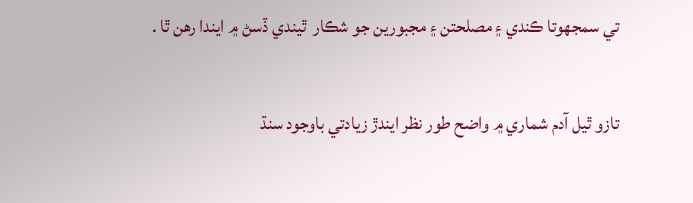تي سمجهوتا ڪندي ۽ مصلحتن ۽ مجبورين جو شڪار  ٿيندي ڏسڻ ۾ ايندا رهن ٿا .

تازو ٿيل آدم شماري ۾ واضح طور نظر ايندڙ زيادتي باوجود سنڌ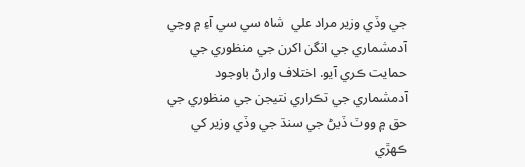جي وڏي وزير مراد علي  شاه سي سي آءِ ۾ وڃي آدمشماري جي انگن اکرن جي منظوري جي حمايت ڪري آيو. اختلاف وارڻ باوجود آدمشماري جي تڪراري نتيجن جي منظوري جي حق ۾ ووٽ ڏيڻ جي سنڌ جي وڏي وزير کي ڪهڙي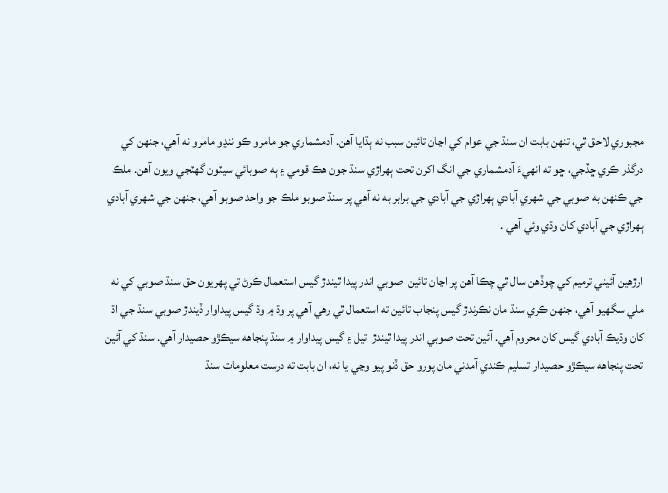مجبوري لاحق ٿي، تنهن بابت ان سنڌ جي عوام کي اڃان تائين سبب نه ٻڌايا آھن. آدمشماري جو مامرو ڪو ننڍو مامرو نه آھي، جنهن کي درگذر ڪري ڇڏجي، ڇو ته انهيءَ آدمشماري جي انگ اکرن تحت ٻهراڙي سنڌ جون هڪ قومي ۽ ٻه صوبائي سيٽون گهٽجي ويون آھن. ملڪ جي ڪنهن به صوبي جي شهري آبادي ٻهراڙي جي آبادي جي برابر به نه آھي پر سنڌ صوبو ملڪ جو واحد صوبو آھي، جنهن جي شهري آبادي ٻهراڙي جي آبادي کان وڌي وئي آھي .

ارڙهين آئيني ترميم کي چوڏهن سال ٿي چڪا آھن پر اڃان تائين  صوبي اندر پيدا ٿيندڙ گيس استعمال ڪرڻ تي پهريون حق سنڌ صوبي کي نه ملي سگهيو آھي، جنهن ڪري سنڌ مان نڪرندڙ گيس پنجاب تائين ته استعمال ٿي رهي آھي پر وڌ ۾ وڌ گيس پيداوار ڏيندڙ صوبي سنڌ جي اڌ کان وڌيڪ آبادي گيس کان محروم آھي. آئين تحت صوبي اندر پيدا ٿيندڙ  تيل ۽ گيس پيداوار ۾ سنڌ پنجاهه سيڪڙو حصيدار آھي. سنڌ کي آئين تحت پنجاهه سيڪڙو حصيدار تسليم ڪندي آمدني مان پورو حق ڏنو پيو وڃي يا نه، ان بابت ته درست معلومات سنڌ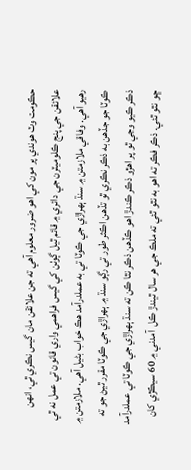حڪومت وٽ هوندي پر مون کي اهو ضرور معلوم آھي ته جن علائقن مان گيس نڪري ٿي، انهن علائقن جي پنج ڪلوميٽرن جي دائري ۾ قائم ٿيل ڳوٺن کي گيس فراهمي واري قانون تي عمل نه ٿي رهيو آھي. وفاقي ملازمتن ۾ سنڌ ٻهراڙي جي ڪوٽا تي به عملدرآمد هڪ خواب بڻيل آھي. ملازمتن ۾ ڪوٽا جو جڏهن به ذڪر نڪري ٿو تڏهن اڪثر طور تي رڳو سنڌ ۾ ٻهراڙي جي ڪوٽا مقرر ٿيڻ جو ته ذڪر ڪيو وڃي ٿو پر اهڙو ذڪر ڪندڙ اهو ڪڏهن ذڪر نٿا ڪن ته سنڌ ٻهراڙي جي ڪوٽا تي عملدرآمد ڇو نٿو ٿئي. ذڪر فڪر ته اهو به نٿو ٿئي ته ملڪ جي هر سال ٿيندڙ ڪل  آمدني ۾ 60 سيڪڙي کان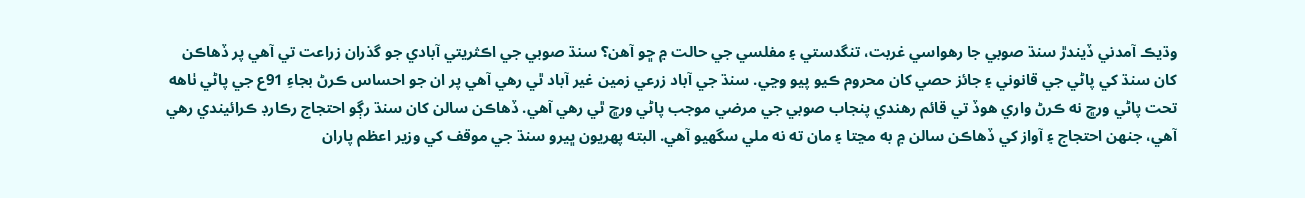وڌيڪ آمدني ڏيندڙ سنڌ صوبي جا رهواسي غربت، تنگدستي ۽ مفلسي جي حالت ۾ ڇو آھن؟ سنڌ صوبي جي اڪثريتي آبادي جو گذران زراعت تي آھي پر ڏهاڪن کان سنڌ کي پاڻي جي قانوني ۽ جائز حصي کان محروم ڪيو پيو وڃي. سنڌ جي آباد زرعي زمين غير آباد ٿي رهي آھي پر ان جو احساس ڪرڻ بجاءِ 91ع جي پاڻي ٺاهه تحت پاڻي ورڇ نه ڪرڻ واري هوڏ تي قائم رهندي پنجاب صوبي جي مرضي موجب پاڻي ورڇ ٿي رهي آھي. ڏهاڪن سالن کان سنڌ رڳو احتجاج رڪارڊ ڪرائيندي رهي آھي، جنهن احتجاج ۽ آواز کي ڏهاڪن سالن ۾ به مڃتا ۽ مان ته نه ملي سگهيو آھي. البته پهريون ڀيرو سنڌ جي موقف کي وزير اعظم پاران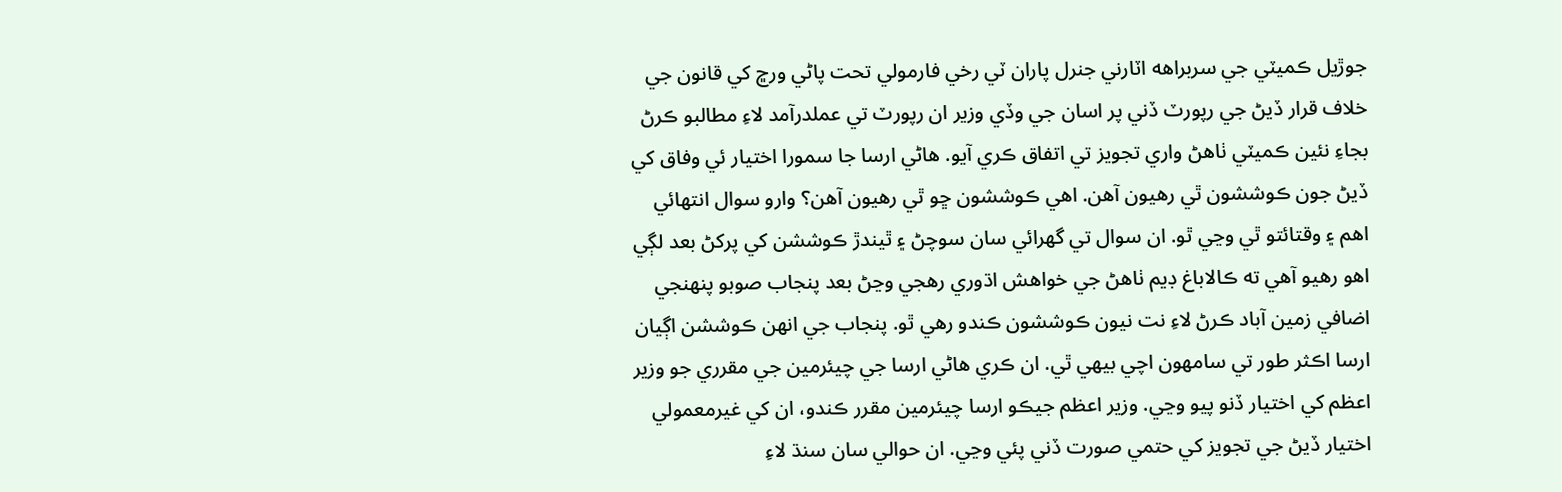جوڙيل ڪميٽي جي سربراهه اٽارني جنرل پاران ٽي رخي فارمولي تحت پاڻي ورڇ کي قانون جي خلاف قرار ڏيڻ جي رپورٽ ڏني پر اسان جي وڏي وزير ان رپورٽ تي عملدرآمد لاءِ مطالبو ڪرڻ بجاءِ نئين ڪميٽي ٺاهڻ واري تجويز تي اتفاق ڪري آيو. هاڻي ارسا جا سمورا اختيار ئي وفاق کي ڏيڻ جون ڪوششون ٿي رهيون آھن. اهي ڪوششون ڇو ٿي رهيون آھن؟ وارو سوال انتهائي اهم ۽ وقتائتو ٿي وڃي ٿو. ان سوال تي گهرائي سان سوچڻ ۽ ٿيندڙ ڪوششن کي پرکڻ بعد لڳي اهو رهيو آھي ته ڪالاباغ ڊيم ٺاهڻ جي خواهش اڌوري رهجي وڃڻ بعد پنجاب صوبو پنهنجي اضافي زمين آباد ڪرڻ لاءِ نت نيون ڪوششون ڪندو رهي ٿو. پنجاب جي انهن ڪوششن اڳيان ارسا اڪثر طور تي سامهون اچي بيهي ٿي. ان ڪري هاڻي ارسا جي چيئرمين جي مقرري جو وزير اعظم کي اختيار ڏنو پيو وڃي. وزير اعظم جيڪو ارسا چيئرمين مقرر ڪندو، ان کي غيرمعمولي اختيار ڏيڻ جي تجويز کي حتمي صورت ڏني پئي وڃي. ان حوالي سان سنڌ لاءِ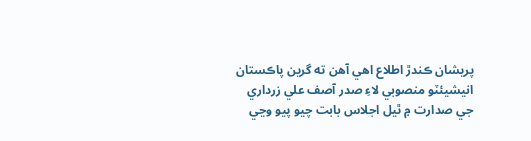پريشان ڪندڙ اطلاع اهي آھن ته گرين پاڪستان انيشيئٽو منصوبي لاءِ صدر آصف علي زرداري جي صدارت ۾ ٿيل اجلاس بابت چيو پيو وڃي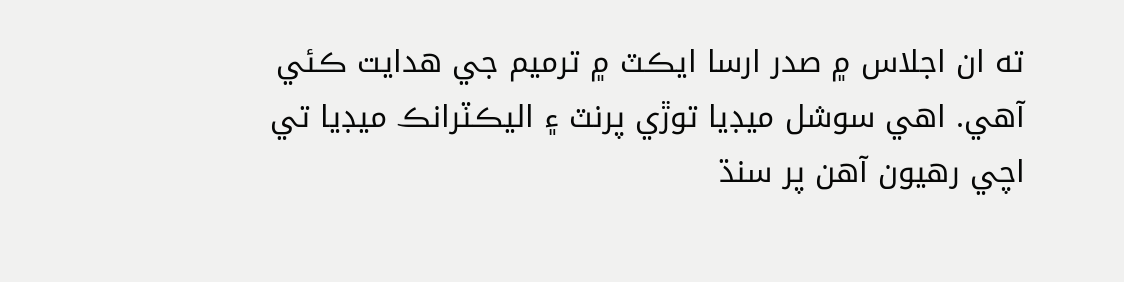ته ان اجلاس ۾ صدر ارسا ايڪٽ ۾ ترميم جي هدايت ڪئي آھي. اهي سوشل ميڊيا توڙي پرنٽ ۽ اليڪٽرانڪ ميڊيا تي اچي رهيون آھن پر سنڌ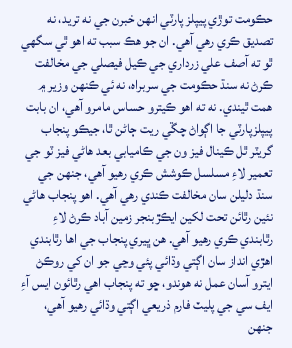حڪومت توڙي پيپلز پارٽي انهن خبرن جي نه تريد، نه تصديق ڪري رهي آھي. ان جو هڪ سبب ته اهو ٿي سگهي ٿو ته آصف علي زرداري جي ڪيل فيصلي جي مخالفت ڪرڻ نه سنڌ حڪومت جي سربراه، نه ئي ڪنهن وزير ۾ همت ٿيندي. نه ته اهو ڪيترو حساس مامرو آھي، ان بابت پيپلزپارٽي جا اڳواڻ چڱي ريت ڄاڻن ٿا، جيڪو پنجاب گريٽر ٿل ڪينال فيز ون جي ڪاميابي بعد هاڻي فيز ٽو جي تعمير لاءِ مسلسل ڪوشش ڪري رهيو آھي، جنهن جي سنڌ دليلن سان مخالفت ڪندي رهي آھي. اهو پنجاب هاڻي نئين رٿائن تحت لکين ايڪڙ بنجر زمين آباد ڪرڻ لاءِ رٿابندي ڪري رهيو آهي. هن ڀيري پنجاب جي اها رٿابندي اهڙي انداز سان اڳتي وڌائي پئي وڃي جو ان کي روڪڻ ايترو آسان عمل نه هوندو، ڇو ته پنجاب اهي رٿائون ايس آءِ ايف سي جي پليٽ فارم ذريعي اڳتي وڌائي رهيو آھي، جنهن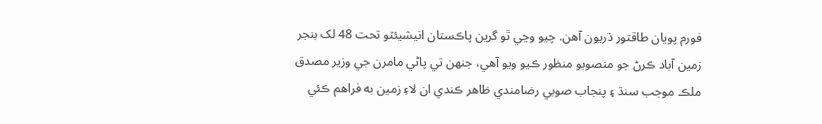فورم پويان طاقتور ڌريون آھن. چيو وڃي ٿو گرين پاڪستان انيشيئٽو تحت 48 لک بنجر زمين آباد ڪرڻ جو منصوبو منظور ڪيو ويو آھي، جنهن تي پاڻي مامرن جي وزير مصدق ملڪ موجب سنڌ ۽ پنجاب صوبي رضامندي ظاهر ڪندي ان لاءِ زمين به فراهم ڪئي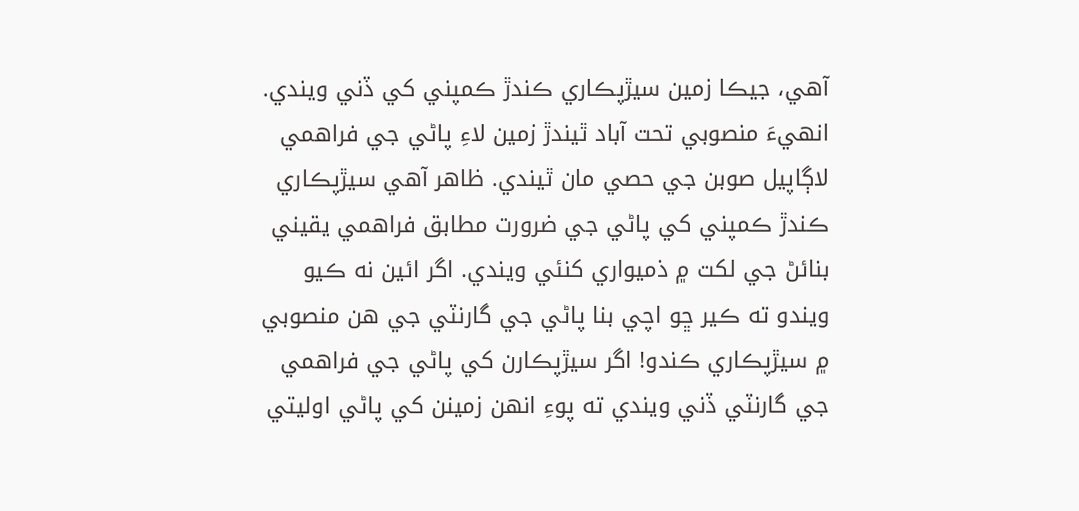آھي، جيڪا زمين سيڙپڪاري ڪندڙ ڪمپني کي ڏني ويندي. انهيءَ منصوبي تحت آباد ٿيندڙ زمين لاءِ پاڻي جي فراهمي لاڳاپيل صوبن جي حصي مان ٿيندي. ظاهر آھي سيڙپڪاري ڪندڙ ڪمپني کي پاڻي جي ضرورت مطابق فراهمي يقيني بنائڻ جي لکت ۾ ذميواري کنئي ويندي. اگر ائين نه ڪيو ويندو ته ڪير ڇو اچي بنا پاڻي جي گارنٽي جي هن منصوبي ۾ سيڙپڪاري ڪندو! اگر سيڙپڪارن کي پاڻي جي فراهمي جي گارنٽي ڏني ويندي ته پوءِ انهن زمينن کي پاڻي اوليتي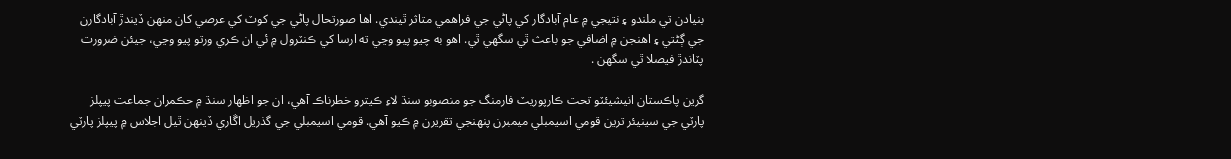بنيادن تي ملندو ۽ نتيجي ۾ عام آبادگار کي پاڻي جي فراهمي متاثر ٿيندي. اها صورتحال پاڻي جي کوٽ کي عرصي کان منهن ڏيندڙ آبادگارن جي ڳڻتي ۽ اهنجن ۾ اضافي جو باعث ٿي سگهي ٿي. اهو به چيو پيو وڃي ته ارسا کي ڪنٽرول ۾ ئي ان ڪري ورتو پيو وڃي، جيئن ضرورت پٽاندڙ فيصلا ٿي سگهن .

گرين پاڪستان انيشيئٽو تحت ڪارپوريٽ فارمنگ جو منصوبو سنڌ لاءِ ڪيترو خطرناڪ آھي، ان جو اظهار سنڌ ۾ حڪمران جماعت پيپلز پارٽي جي سينيئر ترين قومي اسيمبلي ميمبرن پنهنجي تقريرن ۾ ڪيو آھي. قومي اسيمبلي جي گذريل اڱاري ڏينهن ٿيل اجلاس ۾ پيپلز پارٽي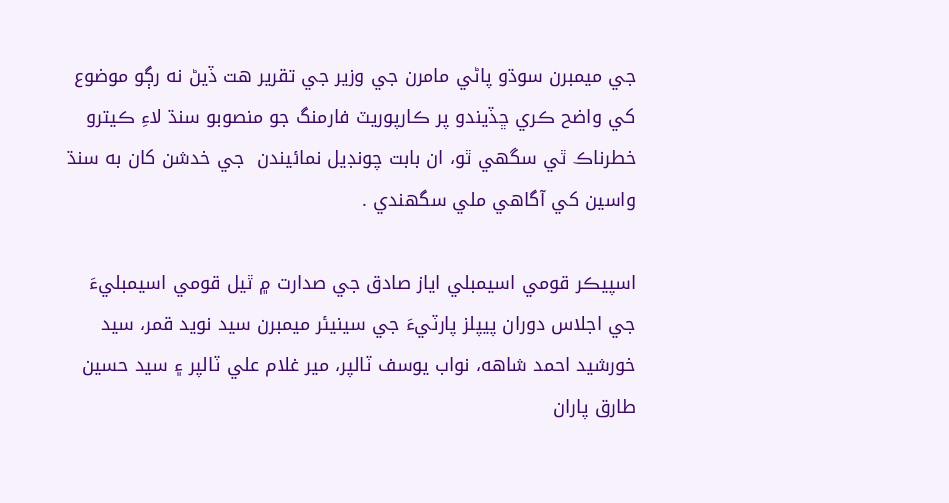جي ميمبرن سوڌو پاڻي مامرن جي وزير جي تقرير هت ڏيڻ نه رڳو موضوع کي واضح ڪري ڇڏيندو پر ڪارپوريٽ فارمنگ جو منصوبو سنڌ لاءِ ڪيترو خطرناڪ ٿي سگهي ٿو، ان بابت چونڊيل نمائيندن  جي خدشن کان به سنڌ واسين کي آگاهي ملي سگهندي .

اسپيڪر قومي اسيمبلي اياز صادق جي صدارت ۾ ٿيل قومي اسيمبليءَ جي اجلاس دوران پيپلز پارٽيءَ جي سينيئر ميمبرن سيد نويد قمر، سيد خورشيد احمد شاهه، نواب يوسف ٽالپر، مير غلام علي ٽالپر ۽ سيد حسين طارق پاران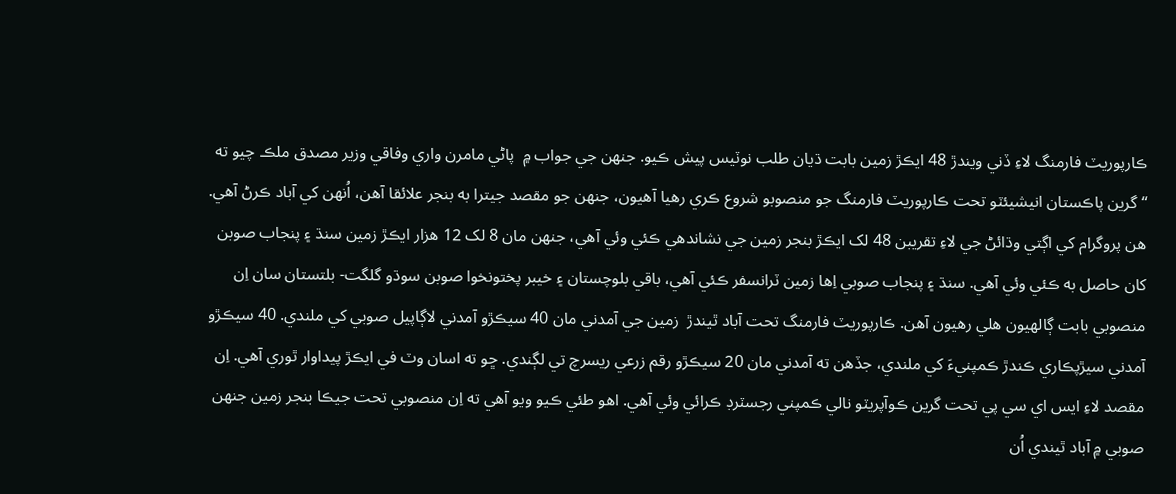ڪارپوريٽ فارمنگ لاءِ ڏني ويندڙ 48 ايڪڙ زمين بابت ڌيان طلب نوٽيس پيش ڪيو. جنهن جي جواب ۾  پاڻي مامرن واري وفاقي وزير مصدق ملڪ چيو ته “گرين پاڪستان انيشيئٽو تحت ڪارپوريٽ فارمنگ جو منصوبو شروع ڪري رهيا آهيون، جنهن جو مقصد جيترا به بنجر علائقا آهن، اُنهن کي آباد ڪرڻ آهي. هن پروگرام کي اڳتي وڌائڻ جي لاءِ تقريبن 48 لک ايڪڙ بنجر زمين جي نشاندهي ڪئي وئي آهي، جنهن مان 8 لک 12 هزار ايڪڙ زمين سنڌ ۽ پنجاب صوبن کان حاصل به ڪئي وئي آهي. سنڌ ۽ پنجاب صوبي اِها زمين ٽرانسفر ڪئي آهي، باقي بلوچستان ۽ خيبر پختونخوا صوبن سوڌو گلگت- بلتستان سان اِن منصوبي بابت ڳالهيون هلي رهيون آهن. ڪارپوريٽ فارمنگ تحت آباد ٿيندڙ  زمين جي آمدني مان 40 سيڪڙو آمدني لاڳاپيل صوبي کي ملندي. 40 سيڪڙو آمدني سيڙپڪاري ڪندڙ ڪمپنيءَ کي ملندي، جڏهن ته آمدني مان 20 سيڪڙو رقم زرعي ريسرچ تي لڳندي. ڇو ته اسان وٽ في ايڪڙ پيداوار ٿوري آهي. اِن مقصد لاءِ ايس اي سي پي تحت گرين ڪوآپريٽو نالي ڪمپني رجسٽرڊ ڪرائي وئي آهي. اهو طئي ڪيو ويو آهي ته اِن منصوبي تحت جيڪا بنجر زمين جنهن صوبي ۾ آباد ٿيندي اُن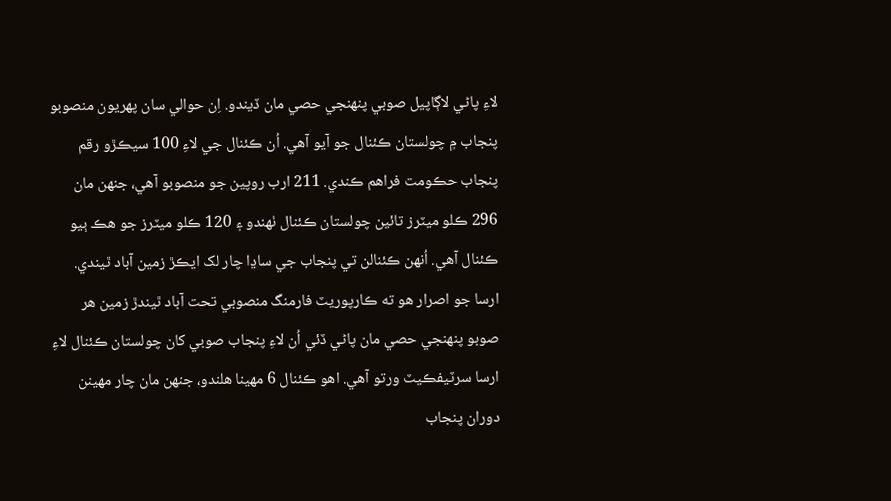لاءِ پاڻي لاڳاپيل صوبي پنهنجي حصي مان ڏيندو. اِن حوالي سان پهريون منصوبو پنجاب ۾ چولستان ڪئنال جو آيو آهي. اُن ڪئنال جي لاءِ 100 سيڪڙو رقم پنجاب حڪومت فراهم ڪندي. 211 ارب روپين جو منصوبو آهي، جنهن مان 296 ڪلو ميٽرز تائين چولستان ڪئنال ٺهندو ۽ 120 ڪلو ميٽرز جو هڪ ٻيو ڪئنال آهي. اُنهن ڪئنالن تي پنجاب جي ساڍا چار لک ايڪڙ زمين آباد ٿيندي. ارسا جو اصرار هو ته ڪارپوريٽ فارمنگ منصوبي تحت آباد ٿيندڙ زمين هر صوبو پنهنجي حصي مان پاڻي ڏئي اُن لاءِ پنجاب صوبي کان چولستان ڪئنال لاءِ ارسا سرٽيفڪيٽ ورتو آهي. اهو ڪئنال 6 مهينا هلندو، جنهن مان چار مهينن دوران پنجاب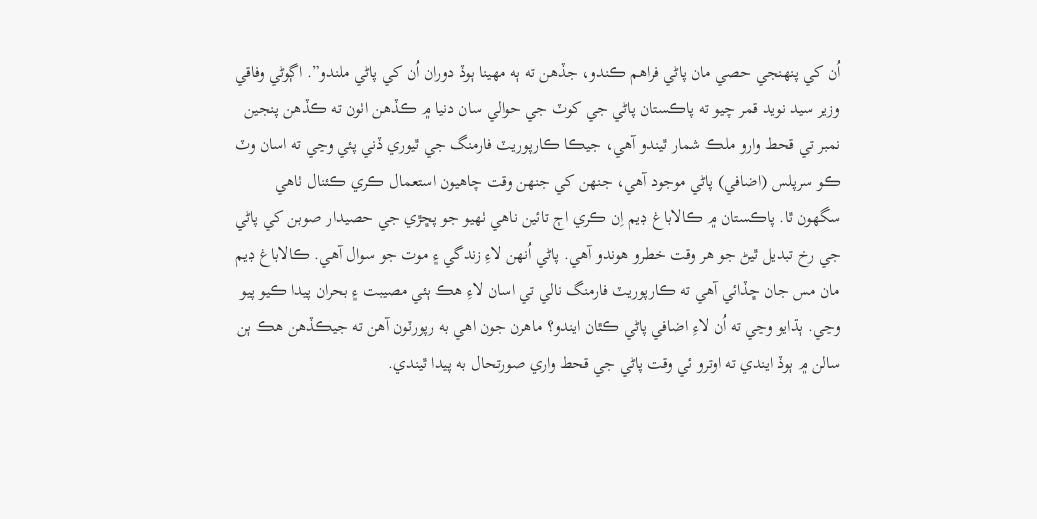اُن کي پنهنجي حصي مان پاڻي فراهم ڪندو، جڏهن ته ٻه مهينا ٻوڏ دوران اُن کي پاڻي ملندو”. اڳوڻي وفاقي وزير سيد نويد قمر چيو ته پاڪستان پاڻي جي کوٽ جي حوالي سان دنيا ۾ ڪڏهن اٺون ته ڪڏهن پنجين نمبر تي قحط وارو ملڪ شمار ٿيندو آهي، جيڪا ڪارپوريٽ فارمنگ جي ٿيوري ڏني پئي وڃي ته اسان وٽ ڪو سرپلس (اضافي) پاڻي موجود آهي، جنهن کي جنهن وقت چاهيون استعمال ڪري ڪئنال ٺاهي سگهون ٿا. پاڪستان ۾ ڪالاباغ ڊيم اِن ڪري اڄ تائين ناهي ٺهيو جو پڇڙي جي حصيدار صوبن کي پاڻي جي رخ تبديل ٿيڻ جو هر وقت خطرو هوندو آهي. پاڻي اُنهن لاءِ زندگي ۽ موت جو سوال آهي. ڪالاباغ ڊيم مان مس جان ڇڏائي آهي ته ڪارپوريٽ فارمنگ نالي تي اسان لاءِ هڪ ٻئي مصيبت ۽ بحران پيدا ڪيو پيو وڃي. ٻڌايو وڃي ته اُن لاءِ اضافي پاڻي ڪٿان ايندو؟ ماهرن جون اهي به رپورٽون آهن ته جيڪڏهن هڪ ٻن سالن ۾ ٻوڏ ايندي ته اوترو ئي وقت پاڻي جي قحط واري صورتحال به پيدا ٿيندي.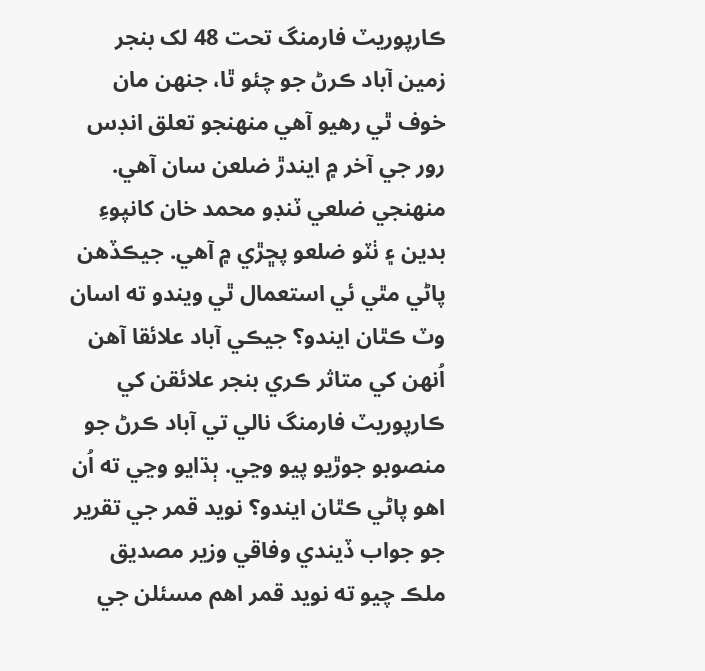ڪارپوريٽ فارمنگ تحت 48 لک بنجر زمين آباد ڪرڻ جو چئو ٿا، جنهن مان خوف ٿي رهيو آهي منهنجو تعلق انڊس رور جي آخر ۾ ايندڙ ضلعن سان آهي. منهنجي ضلعي ٽنڊو محمد خان کانپوءِ بدين ۽ ٺٽو ضلعو پڇڙي ۾ آهي. جيڪڏهن پاڻي مٿي ئي استعمال ٿي ويندو ته اسان وٽ ڪٿان ايندو؟ جيڪي آباد علائقا آهن اُنهن کي متاثر ڪري بنجر علائقن کي ڪارپوريٽ فارمنگ نالي تي آباد ڪرڻ جو منصوبو جوڙيو پيو وڃي. ٻڌايو وڃي ته اُن اهو پاڻي ڪٿان ايندو؟ نويد قمر جي تقرير جو جواب ڏيندي وفاقي وزير مصديق ملڪ چيو ته نويد قمر اهم مسئلن جي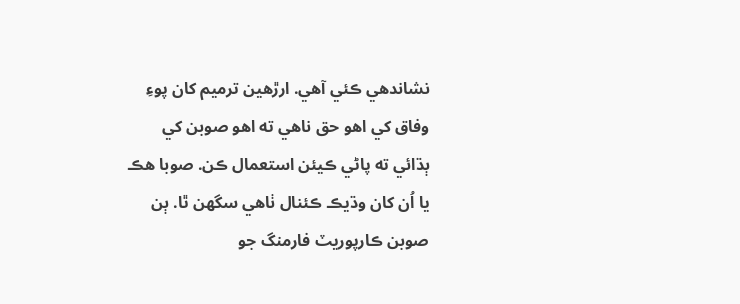نشاندهي ڪئي آهي. ارڙهين ترميم کان پوءِ وفاق کي اهو حق ناهي ته اهو صوبن کي ٻڌائي ته پاڻي ڪيئن استعمال ڪن. صوبا هڪ يا اُن کان وڌيڪ ڪئنال ٺاهي سگهن ٿا. ٻن صوبن ڪارپوريٽ فارمنگ جو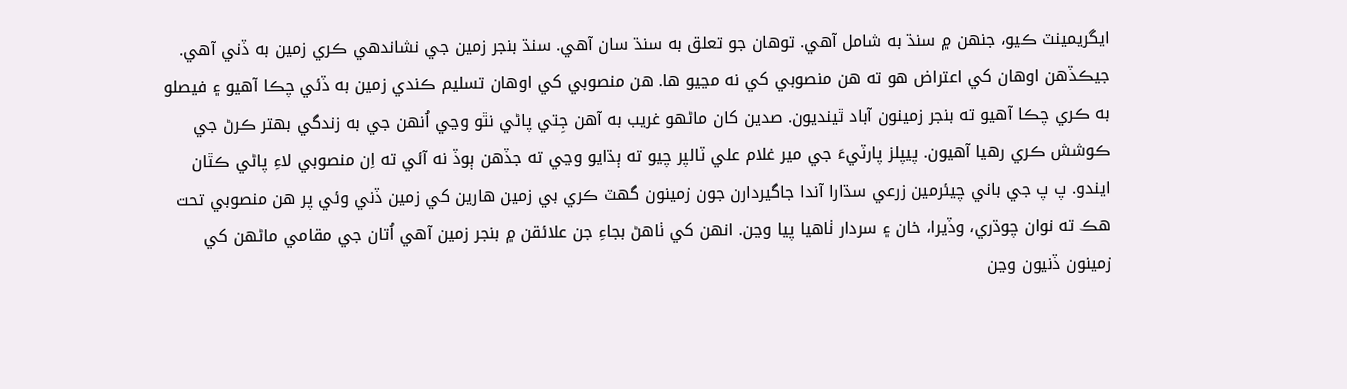ايگريمينٽ ڪيو، جنهن ۾ سنڌ به شامل آهي. توهان جو تعلق به سنڌ سان آهي. سنڌ بنجر زمين جي نشاندهي ڪري زمين به ڏني آهي. جيڪڏهن اوهان کي اعتراض هو ته هن منصوبي کي نه مڃيو ها. هن منصوبي کي اوهان تسليم ڪندي زمين به ڏئي چڪا آهيو ۽ فيصلو به ڪري چڪا آهيو ته بنجر زمينون آباد ٿينديون. صدين کان ماڻهو غريب به آهن جِتي پاڻي نٿو وڃي اُنهن جي به زندگي بهتر ڪرڻ جي ڪوشش ڪري رهيا آهيون. پيپلز پارٽيءَ جي مير غلام علي ٽالپر چيو ته ٻڌايو وڃي ته جڏهن ٻوڏ نه آئي ته اِن منصوبي لاءِ پاڻي ڪٿان ايندو. پ پ جي باني چيئرمين زرعي سڌارا آندا جاگيردارن جون زمينون گهٽ ڪري بي زمين هارين کي زمين ڏني وئي پر هن منصوبي تحت هڪ ته نوان چوڌري، وڏيرا، خان ۽ سردار ٺاهيا پيا وڃن. انهن کي ٺاهڻ بجاءِ جن علائقن ۾ بنجر زمين آهي اُتان جي مقامي ماڻهن کي زمينون ڏنيون وڃن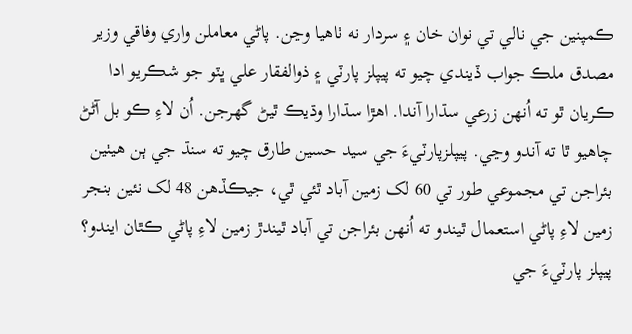ڪمپنين جي نالي تي نوان خان ۽ سردار نه ٺاهيا وڃن. پاڻي معاملن واري وفاقي وزير مصدق ملڪ جواب ڏيندي چيو ته پيپلز پارٽي ۽ ذوالفقار علي ڀٽو جو شڪريو ادا ڪريان ٿو ته اُنهن زرعي سڌارا آندا. اهڙا سڌارا وڌيڪ ٿيڻ گهرجن. اُن لاءِ ڪو بل آڻڻ چاهيو ٿا ته آندو وڃي. پيپلزپارٽيءَ جي سيد حسين طارق چيو ته سنڌ جي ٻن هيٺين بئراجن تي مجموعي طور تي 60 لک زمين آباد ٿئي ٿي، جيڪڏهن 48 لک نئين بنجر زمين لاءِ پاڻي استعمال ٿيندو ته اُنهن بئراجن تي آباد ٿيندڙ زمين لاءِ پاڻي ڪٿان ايندو؟ پيپلز پارٽيءَ جي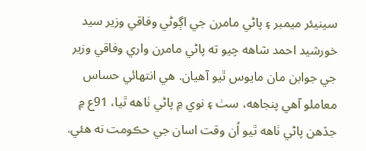سينيئر ميمبر ۽ پاڻي مامرن جي اڳوڻي وفاقي وزير سيد خورشيد احمد شاهه چيو ته پاڻي مامرن واري وفاقي وزير جي جوابن مان مايوس ٿيو آهيان. هي انتهائي حساس معاملو آهي پنجاهه، سٺ ۽ نوي ۾ پاڻي ٺاهه ٿيا، 91ع ۾ جڏهن پاڻي ٺاهه ٿيو اُن وقت اسان جي حڪومت نه هئي.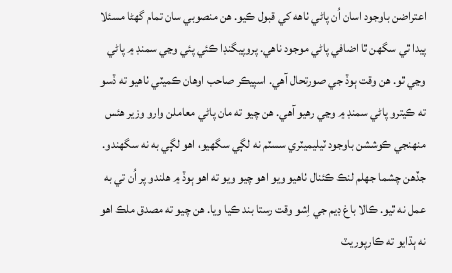اعتراضن باوجود اسان اُن پاڻي ٺاهه کي قبول ڪيو. هن منصوبي سان تمام گهڻا مسئلا پيدا ٿي سگهن ٿا اضافي پاڻي موجود ناهي. پروپيگنڊا ڪئي پئي وڃي سمنڊ ۾ پاڻي وڃي ٿو. هن وقت ٻوڏ جي صورتحال آهي. اسپيڪر صاحب اوهان ڪميٽي ٺاهيو ته ڏسو ته ڪيترو پاڻي سمنڊ ۾ وڃي رهيو آهي. هن چيو ته مان پاڻي معاملن وارو وزير هئس منهنجي ڪوششن باوجود ٽيليميٽري سسٽم نه لڳي سگهيو، اهو لڳي به نه سگهندو. جڏهن چشما جهلم لنڪ ڪئنال ٺاهيو ويو اهو چيو ويو ته اهو ٻوڏ ۾ هلندو پر اُن تي به عمل نه ٿيو. ڪالا باغ ڊيم جي اِشو وقت رستا بند ڪيا ويا. هن چيو ته مصدق ملڪ اهو نه ٻڌايو ته ڪارپوريٽ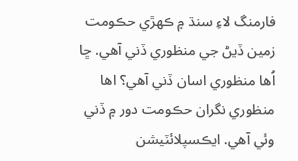فارمنگ لاءِ سنڌ ۾ ڪهڙي حڪومت زمين ڏيڻ جي منظوري ڏني آهي. ڇا اُها منظوري اسان ڏني آهي؟ اها منظوري نگران حڪومت دور ۾ ڏني وئي آهي. ايڪسپلائٽيشن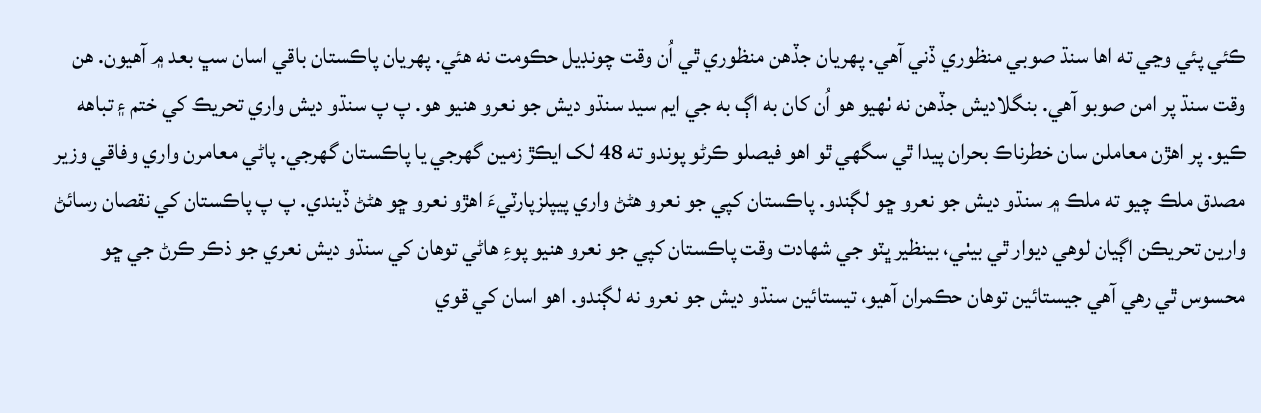ڪئي پئي وڃي ته اها سنڌ صوبي منظوري ڏني آهي. پهريان جڏهن منظوري ٿي اُن وقت چونڊيل حڪومت نه هئي. پهريان پاڪستان باقي اسان سڀ بعد ۾ آهيون. هن وقت سنڌ پر امن صوبو آهي. بنگلاديش جڏهن نه ٺهيو هو اُن کان به اڳ به جي ايم سيد سنڌو ديش جو نعرو هنيو هو. پ پ سنڌو ديش واري تحريڪ کي ختم ۽ تباهه ڪيو. پر اهڙن معاملن سان خطرناڪ بحران پيدا ٿي سگهي ٿو اهو فيصلو ڪرڻو پوندو ته 48 لک ايڪڙ زمين گهرجي يا پاڪستان گهرجي. پاڻي معامرن واري وفاقي وزير مصدق ملڪ چيو ته ملڪ ۾ سنڌو ديش جو نعرو ڇو لڳندو. پاڪستان کپي جو نعرو هڻڻ واري پيپلزپارٽيءَ اهڙو نعرو ڇو هڻڻ ڏيندي. پ پ پاڪستان کي نقصان رسائڻ وارين تحريڪن اڳيان لوهي ديوار ٿي بيٺي، بينظير ڀٽو جي شهادت وقت پاڪستان کپي جو نعرو هنيو پوءِ هاڻي توهان کي سنڌو ديش نعري جو ذڪر ڪرڻ جي ڇو محسوس ٿي رهي آهي جيستائين توهان حڪمران آهيو، تيستائين سنڌو ديش جو نعرو نه لڳندو. اهو اسان کي قوي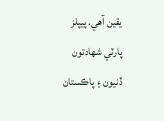يقين آهي. پيپلز پارٽي شهادتون ڏنيون ۽ پاڪستان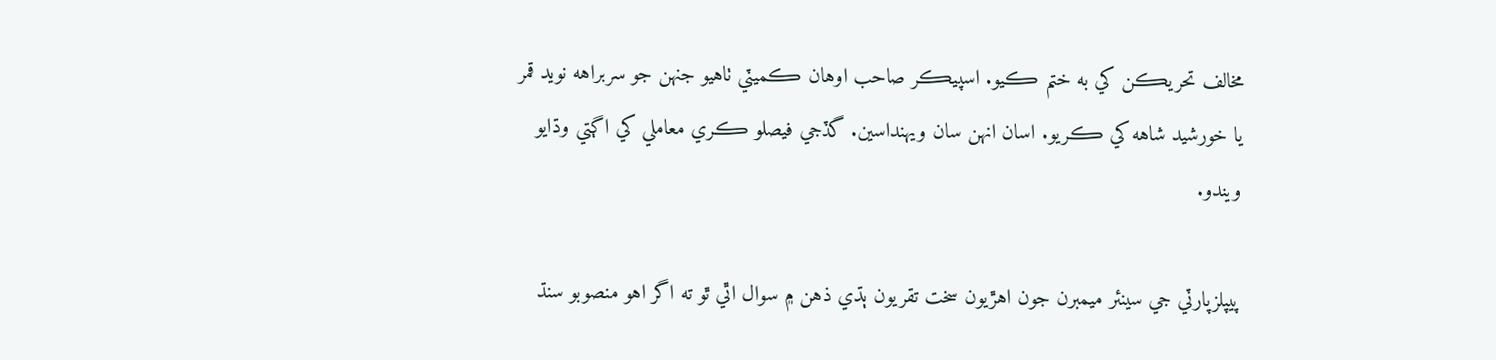مخالف تحريڪن کي به ختم ڪيو. اسپيڪر صاحب اوهان ڪميٽي ٺاهيو جنهن جو سربراهه نويد قمر يا خورشيد شاهه کي ڪريو. اسان انهن سان ويهنداسين. گڏجي فيصلو ڪري معاملي کي اڳتي وڌايو ويندو.

پيپلزپارٽي جي سينئر ميمبرن جون اهڙيون سخت تقريون ٻڌي ذهن ۾ سوال اٿي ٿو ته اگر اهو منصوبو سنڌ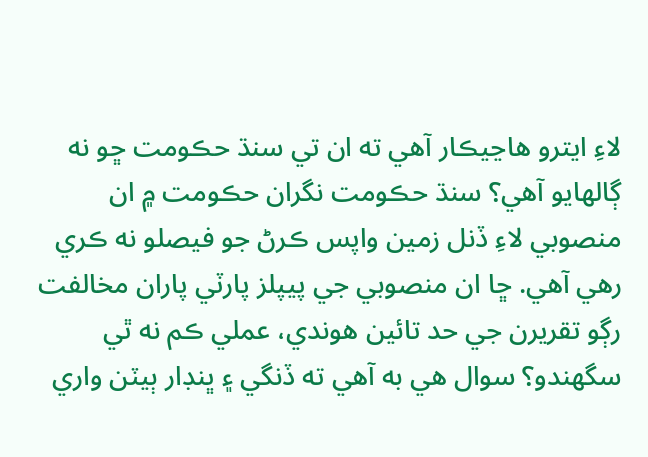لاءِ ايترو هاڃيڪار آھي ته ان تي سنڌ حڪومت ڇو نه ڳالهايو آھي؟ سنڌ حڪومت نگران حڪومت ۾ ان منصوبي لاءِ ڏنل زمين واپس ڪرڻ جو فيصلو نه ڪري رهي آھي. ڇا ان منصوبي جي پيپلز پارٽي پاران مخالفت رڳو تقريرن جي حد تائين هوندي، عملي ڪم نه ٿي سگهندو؟ سوال هي به آھي ته ڏنگي ۽ ڀنڊار ٻيٽن واري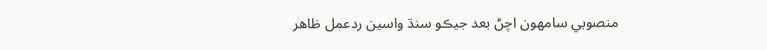منصوبي سامهون اچڻ بعد جيڪو سنڌ واسين ردعمل ظاهر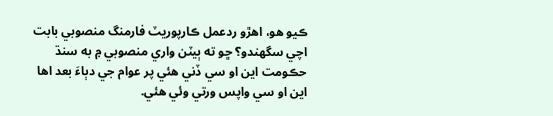ڪيو هو، اهڙو ردعمل ڪارپوريٽ فارمنگ منصوبي بابت اچي سگهندو؟ ڇو ته ٻيٽن واري منصوبي ۾ به سنڌ حڪومت اين او سي ڏني هئي پر عوام جي دٻاءَ بعد اها اين او سي واپس ورتي وئي هئي.